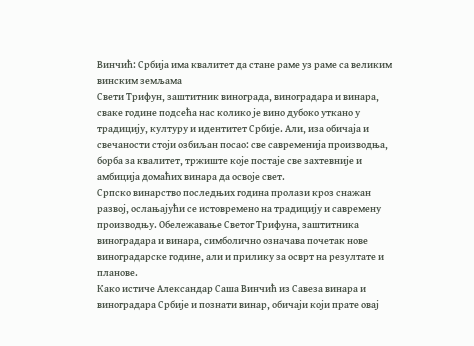Винчић: Србија има квалитет да стане раме уз раме са великим винским земљама
Свети Трифун, заштитник винограда, виноградара и винара, сваке године подсећа нас колико је вино дубоко уткано у традицију, културу и идентитет Србије. Али, иза обичаја и свечаности стоји озбиљан посао: све савременија производња, борба за квалитет, тржиште које постаје све захтевније и амбиција домаћих винара да освоје свет.
Српско винарство последњих година пролази кроз снажан развој, ослањајући се истовремено на традицију и савремену производњу. Обележавање Светог Трифуна, заштитника виноградара и винара, симболично означава почетак нове виноградарске године, али и прилику за осврт на резултате и планове.
Како истиче Александар Саша Винчић из Савеза винара и виноградара Србије и познати винар, обичаји који прате овај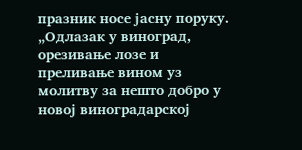празник носе јасну поруку.
„Одлазак у виноград, орезивање лозе и преливање вином уз молитву за нешто добро у новој виноградарској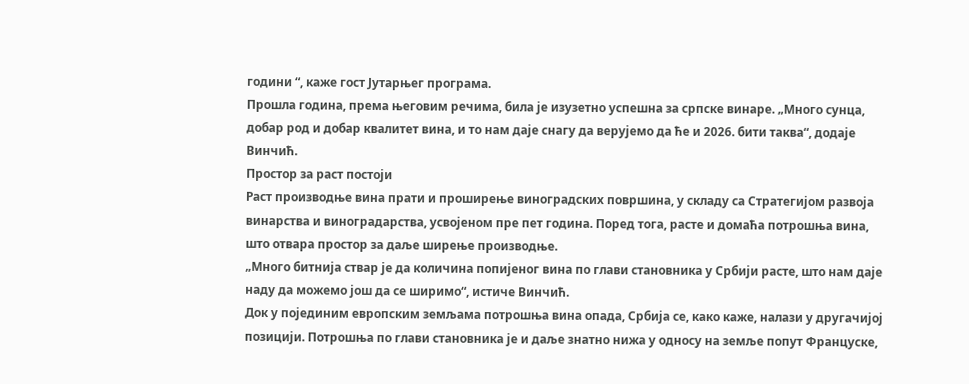години “, каже гост Јутарњег програма.
Прошла година, према његовим речима, била је изузетно успешна за српске винаре. „Много сунца, добар род и добар квалитет вина, и то нам даје снагу да верујемо да ће и 2026. бити таква“, додаје Винчић.
Простор за раст постоји
Раст производње вина прати и проширење виноградских површина, у складу са Стратегијом развоја винарства и виноградарства, усвојеном пре пет година. Поред тога, расте и домаћа потрошња вина, што отвара простор за даље ширење производње.
„Много битнија ствар је да количина попијеног вина по глави становника у Србији расте, што нам даје наду да можемо још да се ширимо“, истиче Винчић.
Док у појединим европским земљама потрошња вина опада, Србија се, како каже, налази у другачијој позицији. Потрошња по глави становника је и даље знатно нижа у односу на земље попут Француске,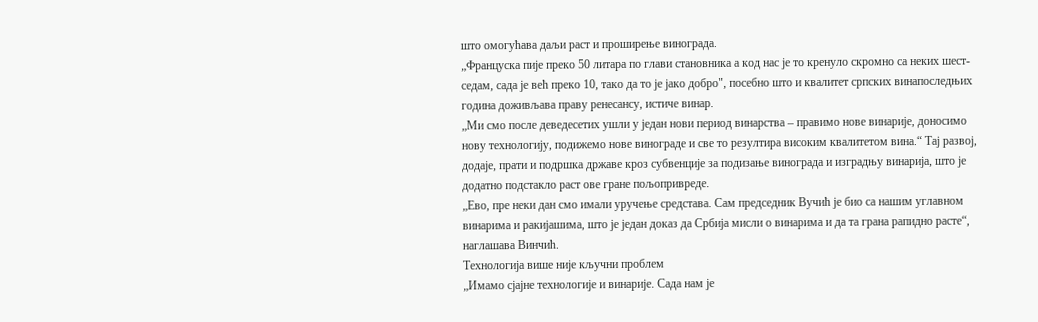што омогућава даљи раст и проширење винограда.
„Француска пије преко 50 литара по глави становника а код нас је то кренуло скромно са неких шест-седам, сада је већ преко 10, тако да то је јако добро", посебно што и квалитет српских винапоследњих година доживљава праву ренесансу, истиче винар.
„Ми смо после деведесетих ушли у један нови период винарства – правимо нове винарије, доносимо нову технологију, подижемо нове винограде и све то резултира високим квалитетом вина.“ Тај развој, додаје, прати и подршка државе кроз субвенције за подизање винограда и изградњу винарија, што је додатно подстакло раст ове гране пољопривреде.
„Ево, пре неки дан смо имали уручење средстава. Сам председник Вучић је био са нашим углавном винарима и ракијашима, што је један доказ да Србија мисли о винарима и да та грана рапидно расте“, наглашава Винчић.
Технологија више није кључни проблем
„Имамо сјајне технологије и винарије. Сада нам је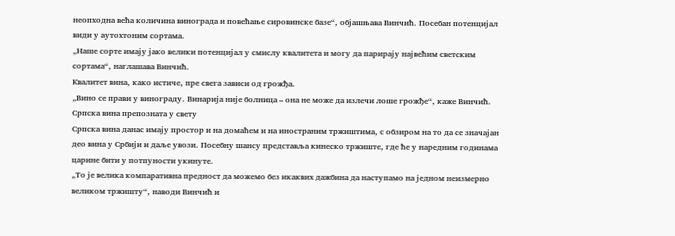неопходна већа количина винограда и повећање сировинске базе“, објашњава Винчић. Посебан потенцијал види у аутохтоним сортама.
„Наше сорте имају јако велики потенцијал у смислу квалитета и могу да парирају највећим светским сортама“, наглашава Винчић.
Квалитет вина, како истиче, пре свега зависи од грожђа.
„Вино се прави у винограду. Винарија није болница – она не може да излечи лоше грожђе“, каже Винчић.
Српска вина препозната у свету
Српска вина данас имају простор и на домаћем и на иностраним тржиштима, с обзиром на то да се значајан део вина у Србији и даље увози. Посебну шансу представља кинеско тржиште, где ће у наредним годинама царине бити у потпуности укинуте.
„То је велика компаративна предност да можемо без икаквих дажбина да наступамо на једном неизмерно великом тржишту“, наводи Винчић и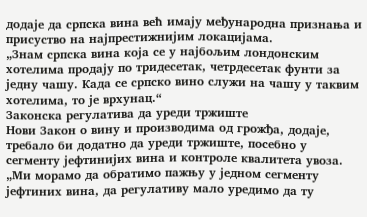додаје да српска вина већ имају међународна признања и присуство на најпрестижнијим локацијама.
„Знам српска вина која се у најбољим лондонским хотелима продају по тридесетак, четрдесетак фунти за једну чашу. Када се српско вино служи на чашу у таквим хотелима, то је врхунац.“
Законска регулатива да уреди тржиште
Нови Закон о вину и производима од грожђа, додаје, требало би додатно да уреди тржиште, посебно у сегменту јефтинијих вина и контроле квалитета увоза.
„Ми морамо да обратимо пажњу у једном сегменту јефтиних вина, да регулативу мало уредимо да ту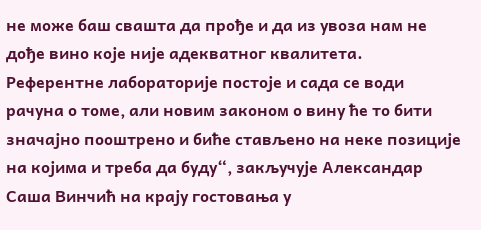не може баш свашта да прође и да из увоза нам не дође вино које није адекватног квалитета. Референтне лабораторије постоје и сада се води рачуна о томе, али новим законом о вину ће то бити значајно пооштрено и биће стављено на неке позиције на којима и треба да буду“, закључује Александар Саша Винчић на крају гостовања у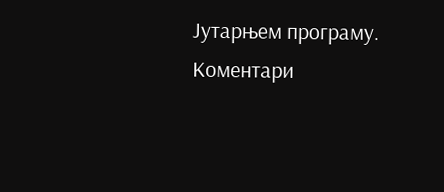Јутарњем програму.
Коментари